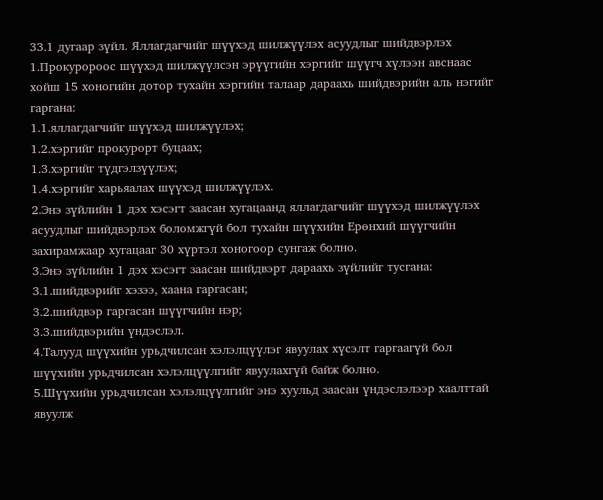33.1 дугаар зүйл. Яллагдагчийг шүүхэд шилжүүлэх асуудлыг шийдвэрлэх
1.Прокуророос шүүхэд шилжүүлсэн эрүүгийн хэргийг шүүгч хүлээн авснаас хойш 15 хоногийн дотор тухайн хэргийн талаар дараахь шийдвэрийн аль нэгийг гаргана:
1.1.яллагдагчийг шүүхэд шилжүүлэх;
1.2.хэргийг прокурорт буцаах;
1.3.хэргийг түдгэлзүүлэх;
1.4.хэргийг харьяалах шүүхэд шилжүүлэх.
2.Энэ зүйлийн 1 дэх хэсэгт заасан хугацаанд яллагдагчийг шүүхэд шилжүүлэх асуудлыг шийдвэрлэх боломжгүй бол тухайн шүүхийн Ерөнхий шүүгчийн захирамжаар хугацааг 30 хүртэл хоногоор сунгаж болно.
3.Энэ зүйлийн 1 дэх хэсэгт заасан шийдвэрт дараахь зүйлийг тусгана:
3.1.шийдвэрийг хэзээ, хаана гаргасан;
3.2.шийдвэр гаргасан шүүгчийн нэр;
3.3.шийдвэрийн үндэслэл.
4.Талууд шүүхийн урьдчилсан хэлэлцүүлэг явуулах хүсэлт гаргаагүй бол шүүхийн урьдчилсан хэлэлцүүлгийг явуулахгүй байж болно.
5.Шүүхийн урьдчилсан хэлэлцүүлгийг энэ хуульд заасан үндэслэлээр хаалттай явуулж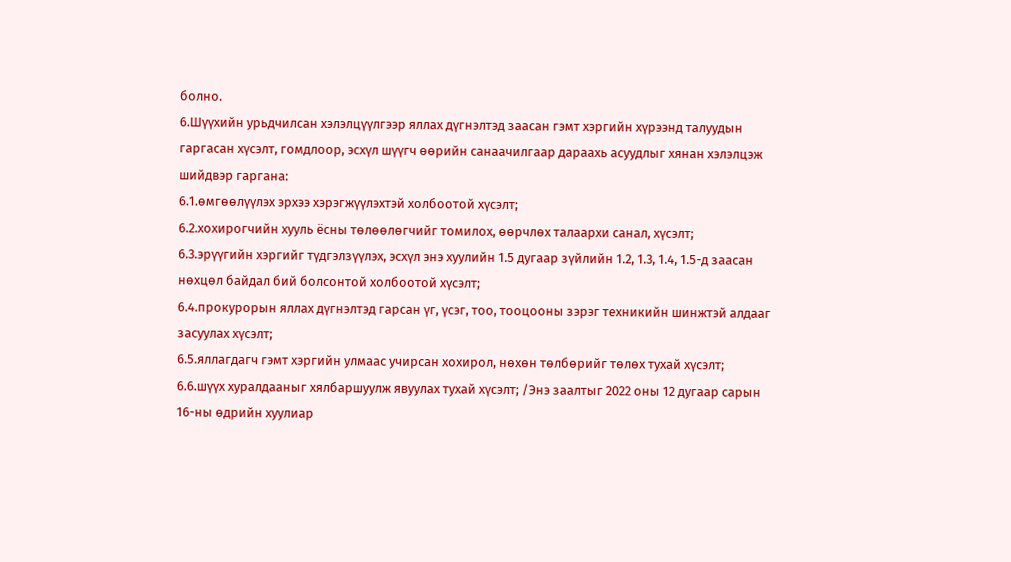болно.
6.Шүүхийн урьдчилсан хэлэлцүүлгээр яллах дүгнэлтэд заасан гэмт хэргийн хүрээнд талуудын гаргасан хүсэлт, гомдлоор, эсхүл шүүгч өөрийн санаачилгаар дараахь асуудлыг хянан хэлэлцэж шийдвэр гаргана:
6.1.өмгөөлүүлэх эрхээ хэрэгжүүлэхтэй холбоотой хүсэлт;
6.2.хохирогчийн хууль ёсны төлөөлөгчийг томилох, өөрчлөх талаархи санал, хүсэлт;
6.3.эрүүгийн хэргийг түдгэлзүүлэх, эсхүл энэ хуулийн 1.5 дугаар зүйлийн 1.2, 1.3, 1.4, 1.5-д заасан нөхцөл байдал бий болсонтой холбоотой хүсэлт;
6.4.прокурорын яллах дүгнэлтэд гарсан үг, үсэг, тоо, тооцооны зэрэг техникийн шинжтэй алдааг засуулах хүсэлт;
6.5.яллагдагч гэмт хэргийн улмаас учирсан хохирол, нөхөн төлбөрийг төлөх тухай хүсэлт;
6.6.шүүх хуралдааныг хялбаршуулж явуулах тухай хүсэлт; /Энэ заалтыг 2022 оны 12 дугаар сарын 16-ны өдрийн хуулиар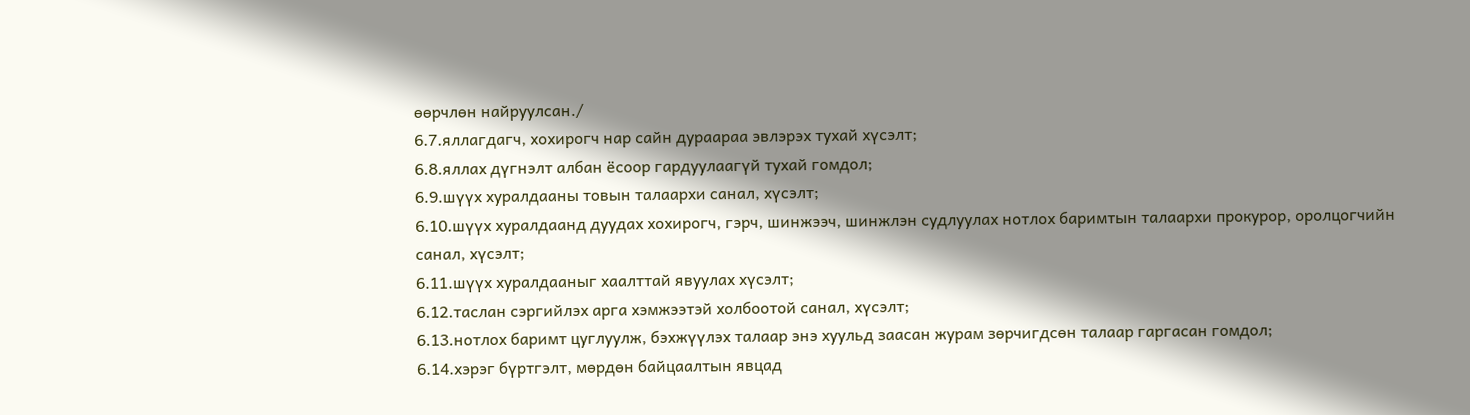өөрчлөн найруулсан./
6.7.яллагдагч, хохирогч нар сайн дураараа эвлэрэх тухай хүсэлт;
6.8.яллах дүгнэлт албан ёсоор гардуулаагүй тухай гомдол;
6.9.шүүх хуралдааны товын талаархи санал, хүсэлт;
6.10.шүүх хуралдаанд дуудах хохирогч, гэрч, шинжээч, шинжлэн судлуулах нотлох баримтын талаархи прокурор, оролцогчийн санал, хүсэлт;
6.11.шүүх хуралдааныг хаалттай явуулах хүсэлт;
6.12.таслан сэргийлэх арга хэмжээтэй холбоотой санал, хүсэлт;
6.13.нотлох баримт цуглуулж, бэхжүүлэх талаар энэ хуульд заасан журам зөрчигдсөн талаар гаргасан гомдол;
6.14.хэрэг бүртгэлт, мөрдөн байцаалтын явцад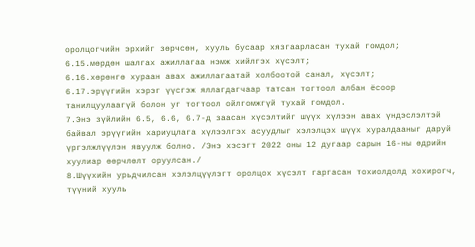оролцогчийн эрхийг зөрчсөн, хууль бусаар хязгаарласан тухай гомдол;
6.15.мөрдөн шалгах ажиллагаа нэмж хийлгэх хүсэлт;
6.16.хөрөнгө хураан авах ажиллагаатай холбоотой санал, хүсэлт;
6.17.эрүүгийн хэрэг үүсгэж яллагдагчаар татсан тогтоол албан ёсоор танилцуулаагүй болон уг тогтоол ойлгомжгүй тухай гомдол.
7.Энэ зүйлийн 6.5, 6.6, 6.7-д заасан хүсэлтийг шүүх хүлээн авах үндэслэлтэй байвал эрүүгийн хариуцлага хүлээлгэх асуудлыг хэлэлцэх шүүх хуралдааныг даруй үргэлжлүүлэн явуулж болно. /Энэ хэсэгт 2022 оны 12 дугаар сарын 16-ны өдрийн хуулиар өөрчлөлт оруулсан./
8.Шүүхийн урьдчилсан хэлэлцүүлэгт оролцох хүсэлт гаргасан тохиолдолд хохирогч, түүний хууль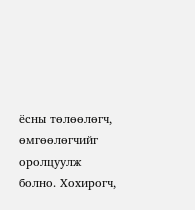ёсны төлөөлөгч, өмгөөлөгчийг оролцуулж болно. Хохирогч,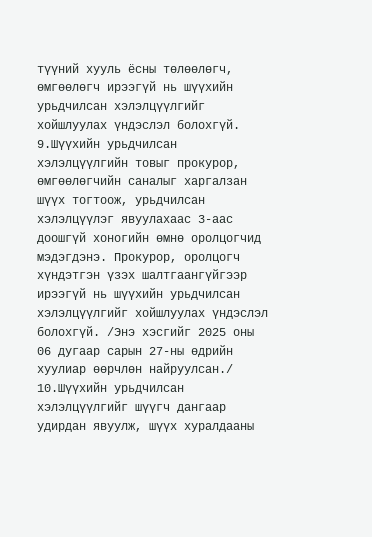түүний хууль ёсны төлөөлөгч, өмгөөлөгч ирээгүй нь шүүхийн урьдчилсан хэлэлцүүлгийг хойшлуулах үндэслэл болохгүй.
9.Шүүхийн урьдчилсан хэлэлцүүлгийн товыг прокурор, өмгөөлөгчийн саналыг харгалзан шүүх тогтоож, урьдчилсан хэлэлцүүлэг явуулахаас 3-аас доошгүй хоногийн өмнө оролцогчид мэдэгдэнэ. Прокурор, оролцогч хүндэтгэн үзэх шалтгаангүйгээр ирээгүй нь шүүхийн урьдчилсан хэлэлцүүлгийг хойшлуулах үндэслэл болохгүй. /Энэ хэсгийг 2025 оны 06 дугаар сарын 27-ны өдрийн хуулиар өөрчлөн найруулсан./
10.Шүүхийн урьдчилсан хэлэлцүүлгийг шүүгч дангаар удирдан явуулж, шүүх хуралдааны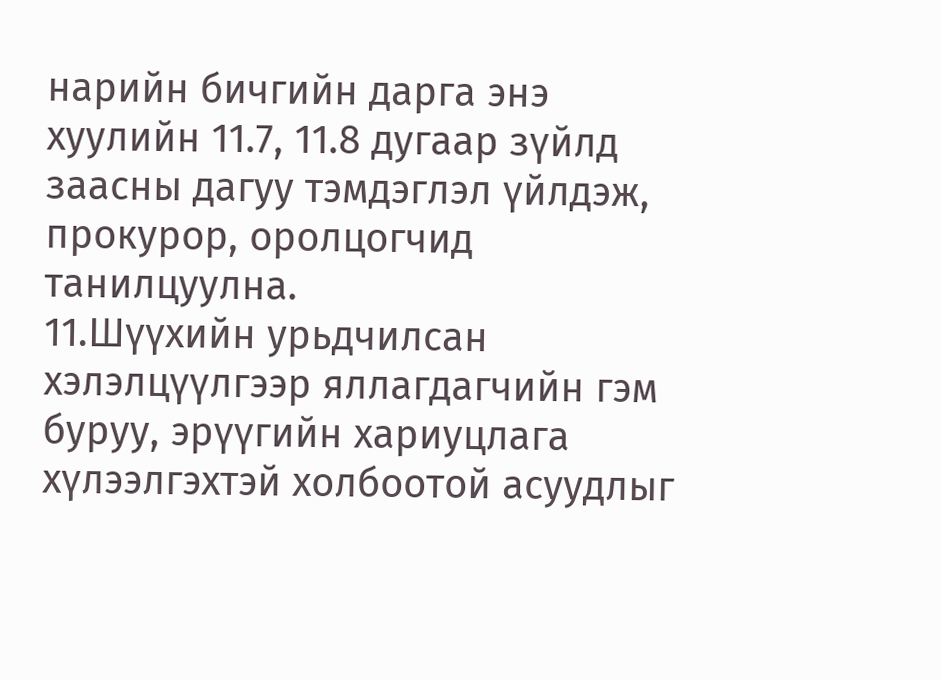нарийн бичгийн дарга энэ хуулийн 11.7, 11.8 дугаар зүйлд заасны дагуу тэмдэглэл үйлдэж, прокурор, оролцогчид танилцуулна.
11.Шүүхийн урьдчилсан хэлэлцүүлгээр яллагдагчийн гэм буруу, эрүүгийн хариуцлага хүлээлгэхтэй холбоотой асуудлыг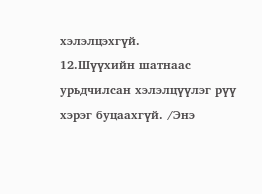хэлэлцэхгүй.
12.Шүүхийн шатнаас урьдчилсан хэлэлцүүлэг рүү хэрэг буцаахгүй. /Энэ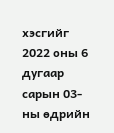хэсгийг 2022 оны 6 дугаар сарын 03-ны өдрийн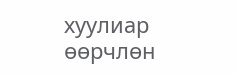хуулиар өөрчлөн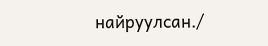найруулсан./